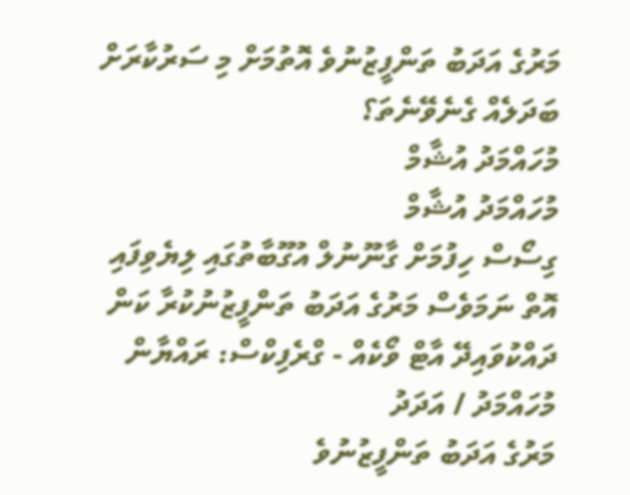މަރުގެ އަދަބު ތަންފީޒުނުވެ އޮތުމަށް މި ސަރުކާރަށް ބަދަލެއް ގެނެވޭނެތަ؟
މުހައްމަދު އުޝާމް
މުހައްމަދު އުޝާމް
ގިސޯސް ހިފުމަށް ގާނޫނުލް އުގޫބާތުގައި ލިޔެވިފައި އޮތް ނަމަވެސް މަރުގެ އަދަބު ތަންފީޒުނުކުރާ ކަން ދައްކުވައިދޭ އާޓް ވޯކެއް - ގްރެފިކްސް: ރައްޔާން މުހައްމަދު / އަދަދު
މަރުގެ އަދަބު ތަންފީޒުނުވެ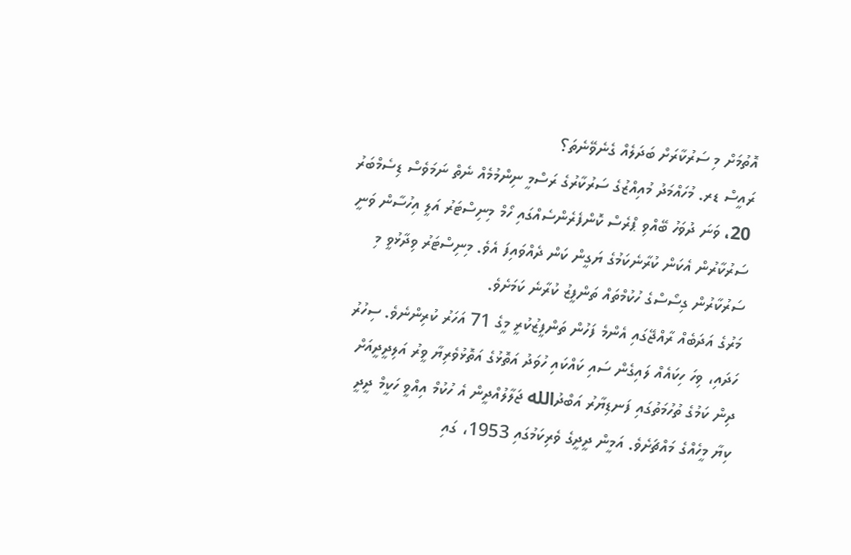އޮތުމަށް މި ސަރުކާރަށް ބަދަލެއް ގެނެވޭނެތަ؟
ރައީސް ޑރ. މުހައްމަދު މުއިއްޒުގެ ސަރުކާރުގެ ރަސްމީ ނިންމުމެއް ނެތް ނަމަވެސް ޑިސެމްބަރު 20، ވަނަ ދުވަހު ބޭއްވި ޕްރެސް ކޮންފެރެންސެއްގައި ހޯމް މިނިސްޓަރު އަލީ އިހުސާން ވަނީ ސަރުކާރުން އެކަން ކުރާނެކަމުގެ ޔަގީން ކަން ދެއްވައިފަ އެވެ. މިނިސްޓަރު ވިދާޅުވީ މި ސަރުކާރުން ގިސޯސްގެ ހުކުމްތައް ތަންފީޒު ކުރާނެ ކަމަށެވެ.
މަރުގެ އަދަބެއް ރާއްޖޭގައި އެންމެ ފަހުން ތަންފީޒުކުރީ މީގެ 71 އަހަރު ކުރިންނެވެ. ސިހުރު ހަދައި، ވިހަ ހިކައެއް ލައިގެން ސައި ކައްކައި ހުވަދު އަތޮޅުގެ އަތޮޅުވެރިޔާ ވީރު އަލިދީދީއަށް ދިން ކަމުގެ ތުހުމަތުގައި ފަނޑިޔާރު އަބްދުالله ޖަލާލުއްދީން އެ ހުކުމް އިއްވީ ހަކީމް ދީދީ ކިޔާ މީހެއްގެ މައްޗަށެވެ. އަމީން ދީދީގެ ވެރިކަމުގައި 1953، ގައި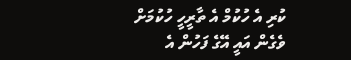ކުރި އެ ހުކުމް އެ ތާރީހީ ހުކުމަށް ވެގެން އައީ އޭގެ ފަހުން އެ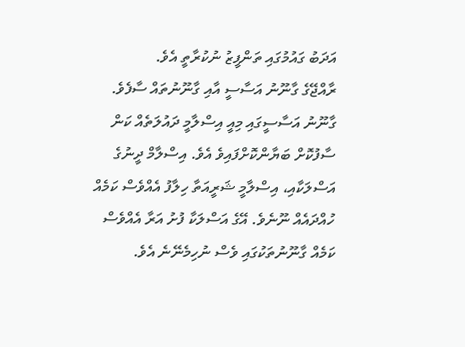އަދަބު ގައުމުގައި ތަންފީޒު ނުކުރާތީ އެވެ.
ރާއްޖޭގެ ގާނޫނު އަސާސީ އާއި ގާނޫނުތައް ސާފެވެ. ގާނޫނު އަސާސީގައި މިއީ އިސްލާމީ ދައުލަތެއް ކަން ސާފުކޮށް ބަޔާންކޮށްފައިވެ އެވެ. އިސްލާމް ދީނުގެ އަސްލަކާއި، އިސްލާމީ ޝަރީއަތާ ހިލާފު އެއްވެސް ކަމެއް ހުއްދައެއް ނޫނެވެ. އޭގެ އަސްލަކާ ފުށު އަރާ އެއްވެސް ކަމެއް ގާނޫނުތަކުގައި ވެސް ނުހިމެނޭނެ އެވެ.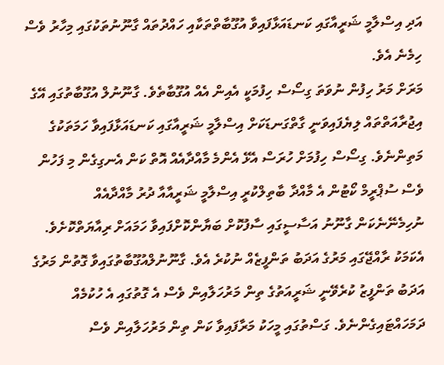އަދި އިސްލާމީ ޝަރީއާގައި ކަނޑައަޅާފައިވާ އުގޫބާތްތަކާއި ހައްދުތައް ގާނޫނުތަކުގައި މިހާރު ވެސް ހިމެނެ އެވެ.
މަރަށް މަރު ހިފުން ނުވަތަ ގިސޯސް ހިފުމަކީ އެއިން އެއް އުގޫބާތެވެ. ގާނޫނުލް އުގޫބާތުގައި އޭގެ އިޖުރާއަތްތައް ލިޔެފައިވަނީ ގާތްގަނޑަކަށް އިސްލާމީ ޝަރީއާގައި ކަނޑައަޅާފައިވާ ހަމަތަކުގެ މަތިންނެވެ. ގިސޯސް ހިފުމަށް ހުރަސް އެޅޭ އެންމެ މާއްދާއެއް އޮތް ކަން އެނގިގެން މި ފަހުން ވެސް ސުޕްރީމް ކޯޓުން އެ މާއްދާ ބާތިލްކުރީ އިސްލާމީ ޝަރީއާއާ ދުރު މާއްދާއެއް ނުހިމެނޭނެކަން ގާނޫނު އަސާސީގައި ސާފުކޮށް ބަޔާންކޮށްފައިވާ ހަމައަށް ރިއާޔަތްކޮށެވެ.
އެކަމަކު ރާއްޖޭގައި މަރުގެ އަދަބު ތަންފީޒެއް ނުކުރެ އެވެ. ގާނޫނުލްއުގޫބާތުގައިވާ ގޮތުން މަރުގެ އަދަބު ތަންފީޒު ކުރެވޭނީ ޝަރީއަތުގެ ތިން މަރުހަލާއިން ވެސް އެ ގޮތުގައި އެ ހުކުމެއް ދަމަހައްޓައިގެންނެވެ. ގަސްތުގައި މީހަކު މަރާފައިވާ ކަން ތިން މަރުހަލާއިން ވެސް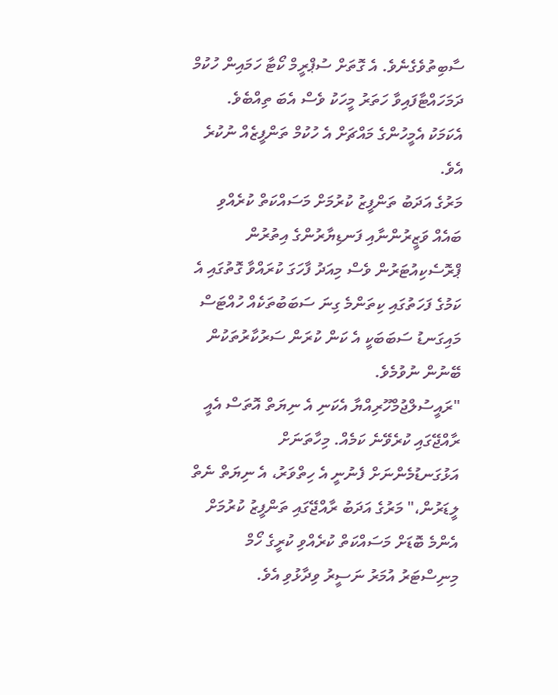ސާބިތުވެގެނެވެ. އެ ގޮތަށް ސުޕްރީމް ކޯޓާ ހަމައިން ހުކުމް ދަމަހައްޓާފައިވާ ހަތަރު މީހަކު ވެސް އެބަ ތިއްބެވެ. އެކަމަކު އެމީހުންގެ މައްޗަށް އެ ހުކުމް ތަންފީޒެއް ނުކުރެ އެވެ.
މަރުގެ އަދަބު ތަންފީޒު ކުރުމަށް މަސައްކަތް ކުރެއްވި ބައެއް ވަޒީރުންނާއި ފަނޑިޔާރުންގެ އިތުރުން ޕްރޮސެކިއުޓަރުން ވެސް މިއަދު ފާހަގަ ކުރައްވާ ގޮތުގައި އެ ކަމުގެ ފަހަތުގައި ކިތަންމެ ގިނަ ސަބަބުތަކެއް ހުއްޓަސް މައިގަނޑު ސަބަބަކީ އެ ކަން ކުރަން ސަރުކާރުތަކުން ބޭނުން ނުވުމެވެ.
"ރައީސުލްޖުމްހޫރިއްޔާ އެކަނި އެ ނިޔަތް އޮތަސް އެއީ ރާއްޖޭގައި ކުރެވޭނެ ކަމެއް. މިހާތަނަށް އަޅުގަނޑުމެންނަށް ފެނުނީ އެ ހިތްވަރު، އެ ނިޔަތް ނެތް ލީޑަރުން،" މަރުގެ އަދަބު ރާއްޖޭގައި ތަންފީޒު ކުރުމަށް އެންމެ ބޮޑަށް މަސައްކަތް ކުރެއްވި ކުރީގެ ހޯމް މިނިސްޓަރު އުމަރު ނަސީރު ވިދާޅުވި އެވެ.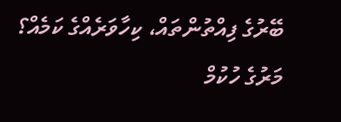ބޭރުގެ ފިއްތުންތައް، ކިހާވަރެއްގެ ކަމެއް؟
މަރުގެ ހުކުމް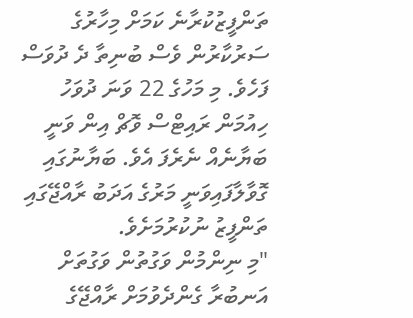ތަންފީޒުކުރާނެ ކަމަށް މިހާރުގެ ސަރުކާރުން ވެސް ބުނިތާ ދެ ދުވަސް ފަހެވެ. މި މަހުގެ 22 ވަނަ ދުވަހު ހިއުމަން ރައިޓްސް ވޮޗް އިން ވަނީ ބަޔާނެއް ނެރެފަ އެވެ. ބަޔާނުގައި ގޮވާލާފައިވަނީ މަރުގެ އަދަބު ރާއްޖޭގައި ތަންފީޒު ނުކުރުމަށެވެ.
"މި ނިންމުން ވަގުތުން ވަގުތަށް އަނބުރާ ގެންދެވުމަށް ރާއްޖޭގެ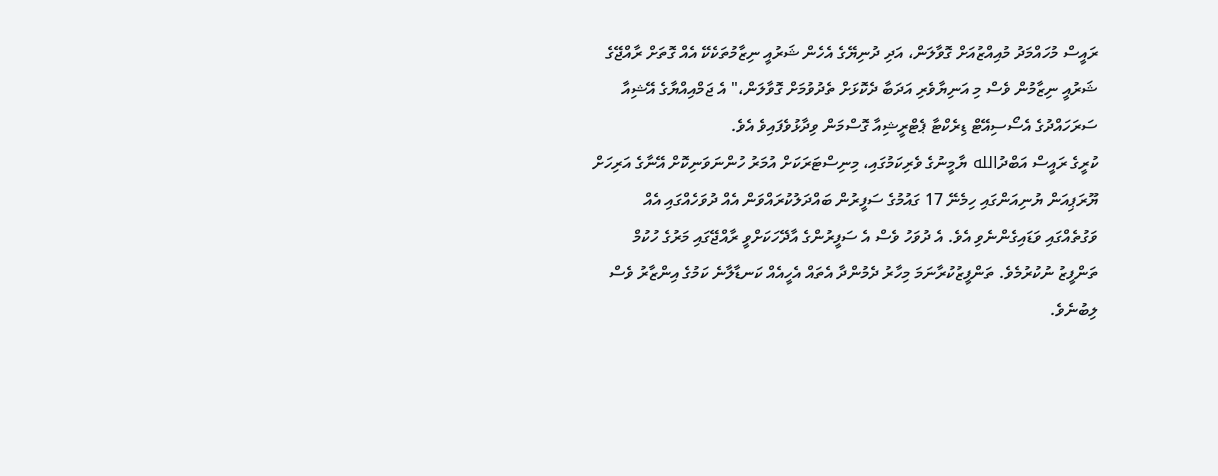ރައީސް މުހައްމަދު މުއިއްޒުއަށް ގޮވާލަން، އަދި ދުނިޔޭގެ އެހެން ޝަރުއީ ނިޒާމުތަކެކޭ އެއް ގޮތަށް ރާއްޖޭގެ ޝަރުއީ ނިޒާމުން ވެސް މި އަނިޔާވެރި އަދަބާ ދެކޮޅަށް ތެދުވުމަށް ގޮވާލަން،" އެ ޖަމްއިއްޔާގެ އޭޝިއާ ސަރަހައްދުގެ އެސޯސިއޭޓް ޑިރެކްޓާ ޕެޓްރީޝިއާ ގޮސްމަން ވިދާޅުވެފައިވެ އެވެ.
ކުރީގެ ރައީސް އަބްދުالله ޔާމީނުގެ ވެރިކަމުގައި، މިނިސްޓަރަކަށް އުމަރު ހުންނަވަނިކޮށް އޭނާގެ އަރިހަށް ޔޫރަޕިއަން ޔުނިއަންގައި ހިމެނޭ 17 ގައުމުގެ ސަފީރުން ބައްދަލުކުރައްވަން އެއް ދުވަހެއްގައި އެއް ވަގުތެއްގައި ވަޑައިގެންނެވި އެވެ. އެ ދުވަހު ވެސް އެ ސަފީރުންގެ އާދޭހަކަށްވީ ރާއްޖޭގައި މަރުގެ ހުކުމް ތަންފީޒު ނުކުރުމެވެ. ތަންފީޒުކުރާނަމަ މިހާރު ދެމުންދާ އެތައް އެހީއެއް ކަނޑާލާނެ ކަމުގެ އިންޒާރު ވެސް ލިބުނެވެ.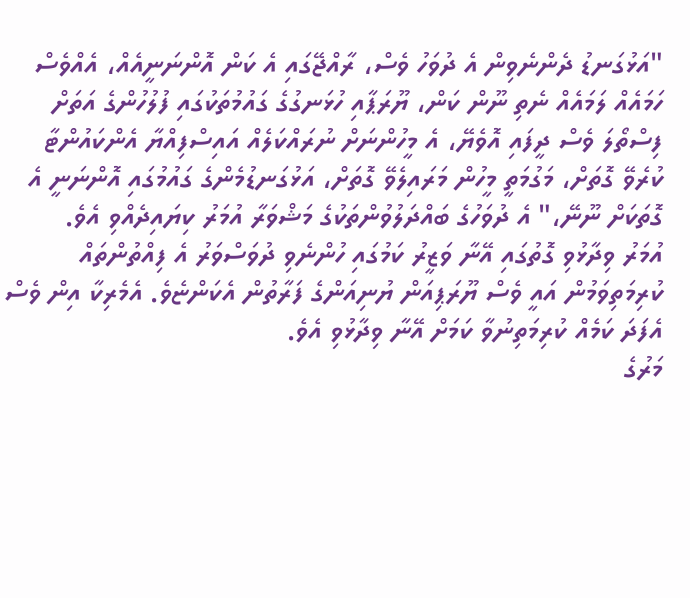"އަޅުގަނޑު ދެންނެވިން އެ ދުވަހު ވެސް، ރާއްޖޭގައި އެ ކަން އޮންނަނީއެއް، އެއްވެސް ހަމައެއް ލަމައެއް ނެތި ނޫން ކަން، ޔޫރަޕާއި ހުޅަނގުގެ ގައުމުތަކުގައި ފުލުހުންގެ އަތަށް ފިސްތޯލަ ވެސް ދީފައި އޮވެޔޭ، އެ މީހުންނަށް ނުރައްކަލެއް އައިސްފިއްޔާ އެންކައުންޓާ ކުރެވޭ ގޮތަށް، މަގުމަތީ މީހުން މަރައިލެވޭ ގޮތަށް، އަޅުގަނޑުމެންގެ ގައުމުގައި އޮންނަނީ އެ ގޮތަކަށް ނޫނޭ،" އެ ދުވަހުގެ ބައްދަލުވުންތަކުގެ މަޝްވަރާ އުމަރު ކިޔައިދެއްވި އެވެ.
އުމަރު ވިދާޅުވި ގޮތުގައި އޭނާ ވަޒީރު ކަމުގައި ހުންނެވި ދުވަސްވަރު އެ ފިއްތުންތައް ކުރިމަތިވަމުން އައީ ވެސް ޔޫރަޕިއަން ޔުނިއަންގެ ފަރާތުން އެކަންޏެވެ. އެމެރިކާ އިން ވެސް އެފަދަ ކަމެއް ކުރިމަތިނުވާ ކަމަށް އޭނާ ވިދާޅުވި އެވެ.
މަރުގެ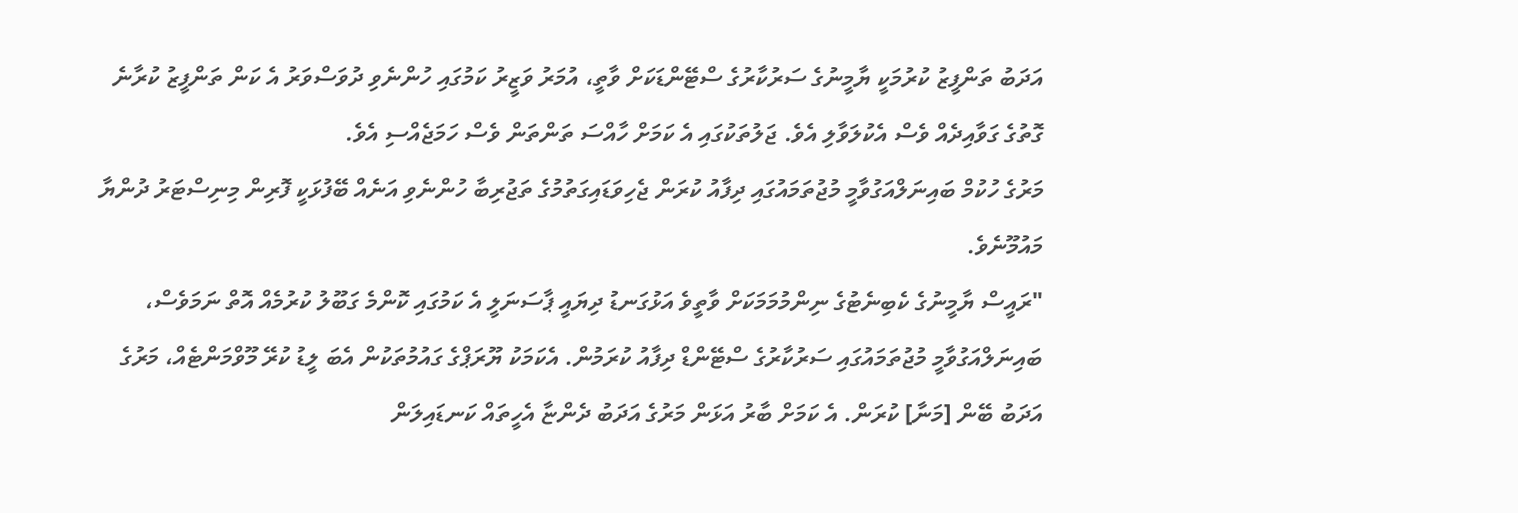އަދަބު ތަންފީޒު ކުރުމަކީ ޔާމީނުގެ ސަރުކާރުގެ ސްޓޭންޑަކަށް ވާތީ، އުމަރު ވަޒީރު ކަމުގައި ހުންނެވި ދުވަސްވަރު އެ ކަން ތަންފީޒު ކުރާނެ ގޮތުގެ ގަވާއިދެއް ވެސް އެކުލަވާލި އެވެ. ޖަލުތަކުގައި އެ ކަމަށް ހާއްސަ ތަންތަން ވެސް ހަމަޖެއްސި އެވެ.
މަރުގެ ހުކުމް ބައިނަލްއަގުވާމީ މުޖުތަމައުގައި ދިފާއު ކުރަން ޖެހިވަޑައިގަތުމުގެ ތަޖުރިބާ ހުންނެވި އަނެއް ބޭފުޅަކީ ފޮރިން މިނިސްޓަރު ދުންޔާ މައުމޫނެވެ.
"ރައީސް ޔާމީނުގެ ކެބިނެޓުގެ ނިންމުމަމަކަށް ވާތީވެ އަޅުގަނޑު ދިޔައީ ޕާސަނަލީ އެ ކަމުގައި ކޮންމެ ގަބޫލު ކުރުމެއް އޮތް ނަމަވެސް، ބައިނަލްއަގުވާމީ މުޖުތަމައުގައި ސަރުކާރުގެ ސްޓޭންޑް ދިފާއު ކުރަމުން. އެކަމަކު ޔޫރަޕްގެ ގައުމުތަކުން އެބަ ލީޑު ކުރޭ މޫވްމަންޓެއް، މަރުގެ އަދަބު ބޭން [މަނާ] ކުރަން. އެ ކަމަށް ބާރު އަޅަން މަރުގެ އަދަބު ދެންޏާ އެހީތައް ކަނޑައިލަން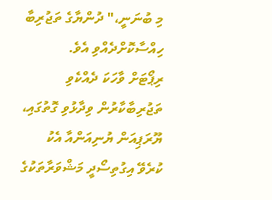މި ބުނަނީ،" ދުންޔާގެ ތަޖުރިބާ ހިއްސާކޮށްދެއްވި އެވެ.
ރިޕޯޓަށް ވާހަކަ ދެއްކެވި ތަޖުރިބާކާރުން ވިދާޅުވި ގޮތުގައި، ޔޫރަޕިއަން ޔުނިއަންއާ އެކު ކުރެވޭ އިގުތިސޯދީ މަޝްވަރާތަކުގެ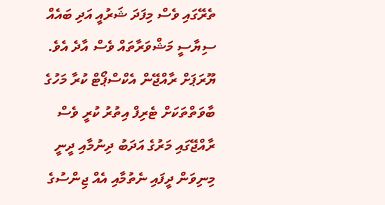ތެރޭގައި ވެސް މިފަދަ ޝަރުއީ އަދި ބައެއް ސިޔާސީ މަޝްވަރާތައް ވެސް އާދެ އެވެ. ޔޫރަޕަށް ރާއްޖޭން އެކްސްޕޯޓް ކުރާ މަހުގެ ބާވަތްތަކަށް ޓެރިފް އިތުރު ކުރީ ވެސް ރާއްޖޭގައި މަރުގެ އަދަބު ދިނުމާއި ދީނީ މިނިވަން ދީފައި ނެތުމާއި އެއް ޖިންސުގެ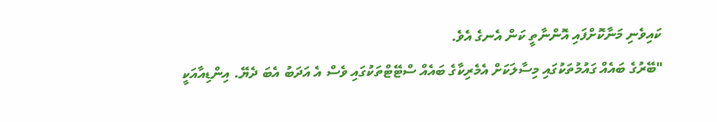ކައިވެނި މަނާކޮށްފައި އޮންނާތީ ކަން އެނގެ އެވެ.
"ބޭރުގެ ބައެއް ގައުމުތަކުގައި މިސާލަކަށް އެމެރިކާގެ ބައެއް ސްޓޭޓްތަކުގައި ވެސް އެ އަދަބު އެބަ ދެޔޭ. އިންޑިއާއަކީ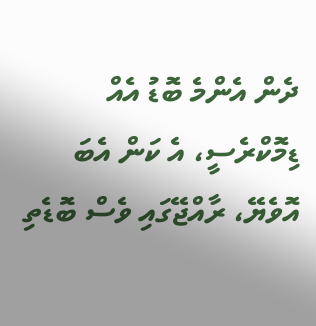ދެން އެންމެ ބޮޑު އެއް ޑިމޮކްރެސީ، އެ ކަން އެބަ އޮވެޔޭ، ރާއްޖޭގައި ވެސް ބޮޑެތި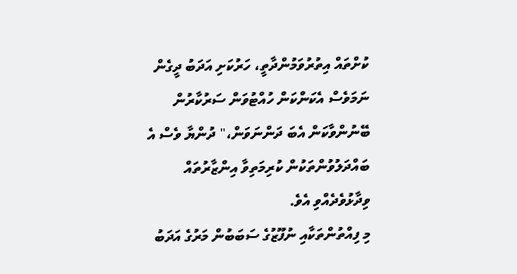ކުށްތައް އިތުރުވަމުންދާތީ، ހަރުކަށި އަދަބު ދީގެން ނަމަވެސް އެކަންކަން ހުއްޓުވަން ސަރުކާރުން ބޭނުންވާކަން އެބަ ދަންނަވަން،" ދުންޔާ ވެސް އެ ބައްދަލުވުންތަކުން ކުރިމަތިވާ އިންޒާރުތައް ވިދާޅުވެދެއްވި އެވެ.
މި ފިއްތުންތަކާއި ނުފޫޒުގެ ސަބަބުން މަރުގެ އަދަބު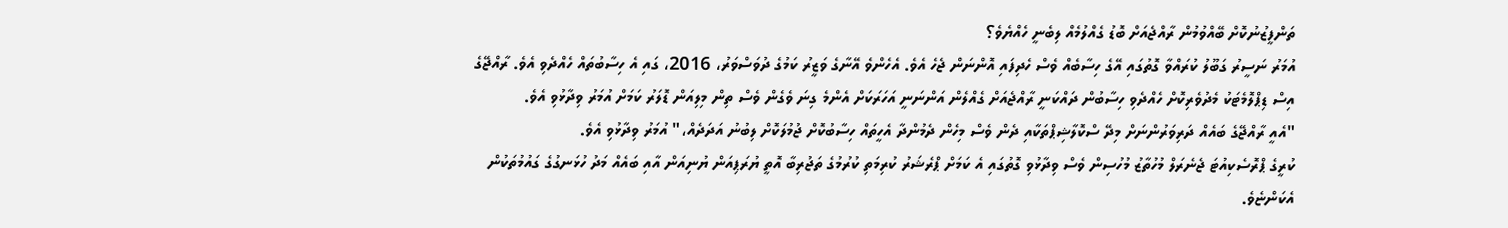ތަންފީޒުނުކޮށް ބޭއްވުމުން ރާއްޖެއަށް ބޮޑު ގެއްލުމެއް ލިބެނީ ހެއްޔެވެ؟
އުމަރު ނަސީރު ގަބޫލު ކުރައްވާ ގޮތުގައި އޭގެ ހިސާބެއް ވެސް ހެދިފައި އޮންނަން ޖެހެ އެވެ. އެހެންވެ އޭނާގެ ވަޒީރު ކަމުގެ ދުވަސްވަރު، 2016، ގައި އެ ހިސާބުތައް ހެއްދެވި އެވެ. ރާއްޖޭގެ އިސް ޑިޕްލޮމެޓަކު މެދުވެރިކޮށް ހެއްދެވި ހިސާބުން ދައްކަނީ ރާއްޖެއަށް ގެއްލެން އަންނަނީ އަހަރަކަށް އެންމެ ގިނަ ވެގެން ވެސް ތިން މިލިއަން ޑޮލަރު ކަމަށް އުމަރު ވިދާޅުވި އެވެ.
"އެއީ ރާއްޖޭގެ ބައެއް ދަރިވަރުންނަށް މިދޭ ސްކޮލާޝިޕްތަކާއި ދެން ވެސް މިހެން ދެމުންދާ އެހީތައް ހިސާބުކޮށް ޖުމުލަކޮށް ލިބުނު އަދަދެއް،" އުމަރު ވިދާޅުވި އެވެ.
ކުރީގެ ޕްރޮސެކިއުޓަ ޖެނެރަލް މުހުތާޒު މުހުސިން ވެސް ވިދާޅުވި ގޮތުގައި އެ ކަމަށް ޕްރެޝަރު ކުރިމަތި ކުރުމުގެ ތަޖުރިބާ އޮތީ ޔުރަޕިއަން ޔުނިއަން އާއި ބައެއް މަދު ހުޅަނގުގެ ގައުމުތަކުން އެކަންޏެވެ.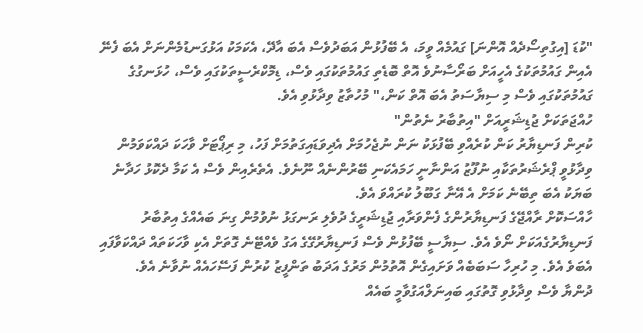"ކުޑަ [އިގުތިސޯދެއް އޮންނަ] ގައުމެއް ވީމަ، އެ ބޭފުޅުން އަބަދުވެސް އެބަ އާދޭ، އެކަމަކު އަޅުގަނޑުމެންނަށް އެބަ ފެނޭ އެއިން ގައުމުތަކުގެ އެހީއަށް ބަރޯސާނުވެ އޮތް ބޮޑެތި ގައުމުތަކުގައި ވެސް، ޑިމޮކްރެސީތަކުގައި ވެސް، ހުޅަނގުގެ ގައުމުތަކުގައި ވެސް މި ސިޔާސަތު އެބަ އޮތް ކަން،" މުހުތާޒު ވިދާޅުވި އެވެ.
ހުއްޖަތަކަށް ޖުޑިޝަރީއަށް "އިތުބާރު ނެތުން"
ކުރިން ފަނޑިޔާރު ކަން ކުރެއްވި ބޭފުޅަކު ނަން ނުޖެހުމަށް އެދިވަޑައިގަތުމަށް ފަހު، މި ރިޕޯޓަށް ވާހަކަ ދައްކަވަމުން ވިދާޅުވީ ޕްރެޝަރުތަކާއި ނުފޫޒު އަންނާނީ ހަމައެކަނި ބޭރުންނެއް ނޫނެވެ. އެތެރެއިން ވެސް އެ ކަމާ ދެކޮޅު ހަދާނެ ބަޔަކު އެބަ ތިބޭނެ ކަމަށް އެ އޭނާ ގަބޫލު ކުރައްވަ އެވެ.
ހާއްސަކޮށް ރާއްޖޭގެ ފަނޑިޔާރުންގެ ފެންވަރާއި ޖުޑިޝަރީގެ ދުވެލި ރަނގަޅު ނުވުމުން ގިނަ ބައެއްގެ އިތުބާރު ފަނޑިޔާރުގެއަކަށް ނޯވެ އެވެ. ސިޔާސީ ބޭފުޅުން ވެސް ފަނޑިޔާރުގޭގެ އަގު ވެއްޓޭނެ ގޮތަށް އެކި ވާހަކަތައް ދައްކަވާފައި އެބަވެ އެވެ. މި ހުރިހާ ސަބަބެއް ވަށައިގެން އޮތުމުން މަރުގެ އަދަބު ތަންފީޒު ކުރުން ފަސޭހައެއް ނުވާނެ އެވެ.
ދުންޔާ ވެސް ވިދާޅުވި ގޮތުގައި ބައިނަލްއަގުވާމީ ބައެއް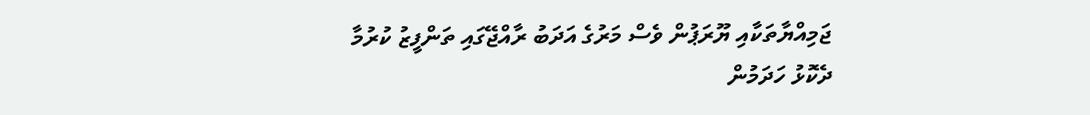ޖަމިއްޔާތަކާއި ޔޫރަޕުން ވެސް މަރުގެ އަދަބު ރާއްޖޭގައި ތަންފީޒު ކުރުމާ ދެކޮޅު ހަދަމުން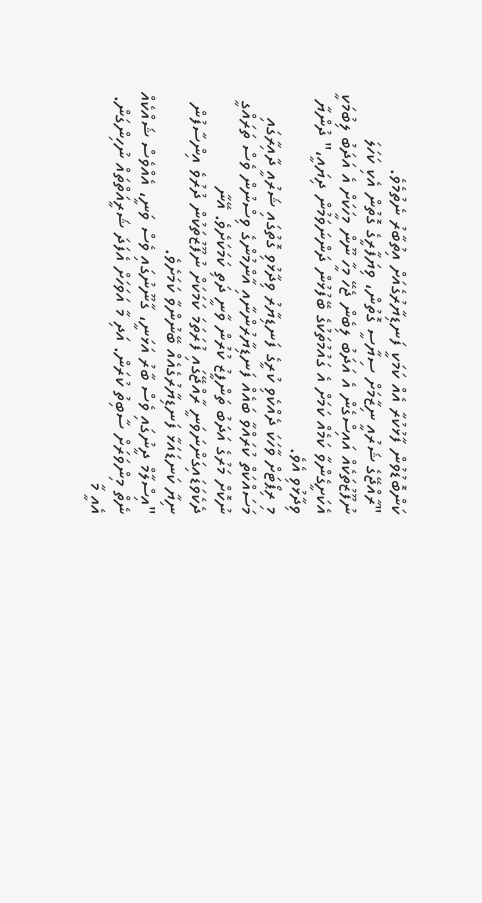ކަންބޮޑުވުން ފާޅުކުރާ އެއް ކަމަކީ ފަނޑިޔާރުގެއަށް އިތުބާރު ނެތުމެވެ.
"ރާއްޖޭގެ ޝަރުއީ ނިޒާމަށް ސިޔާސީ ގޮތުން، ވިޔަފާރީގެ ގޮތުން އެކި ކަހަލަ ނުފޫޒުތަކެއް އައިސްގެން އެ އަދަބު ލިބެން ޖެހޭ މީހާ ނޫން މީހަކަށް އެ އަދަބު ލިބުމަކީ އެކަށީގެންވާ ކަމެއް ކަމަށް އެ ގައުމުތަކުގެ ބޭފުޅުން ދަންނަވަމުން ދިޔައީ،" ދުންޔާ ވިދާޅުވި އެވެ.
މި ރިޕޯޓަށް ވާހަކަ ދެއްކެވި ކުރީގެ ފަނޑިޔާރު ވިދާޅުވި ގޮތުގައި ޝަރުއީ ދާއިރާގައި މަސައްކަތް ކުރައްވާ ބައެއް ފަނޑިޔާރުންނާއި އާންމުންގެ ވިސްނުން ވެސް ތަރައްގީ ނުކޮށް މަރުގެ އަދަބު ތަންފީޒު ކުރުން ވާނީ ދަތި ކަމަކަށެވެ. އޭނާ ދެކެވަޑައިގަންނަވަނީ ރާއްޖޭގައި ފުރަތަމަ ކަމަކަށް ނުފޫޒުތަކުން ދުރުވެ އިންސާފުން ނިޔާ ކަނޑައަޅާ ފަނޑިޔާރުގެއެއް ބޭނުންވާ ކަމަށެވެ.
"އިސްލާމް ދީނުގައި ވެސް ބާރު އަޅަނީ، ގާނޫނުގައި ވެސް ވަނީ، އެއްވެސް ޝައްކެއް ނެތް މިންވަރަށް ސާބިތު ކުރަން. އަދި މާ އަވަހަށް އެފަދަ ޝަރީއަތްތައް ނުހިންގަން. އެއީ މާ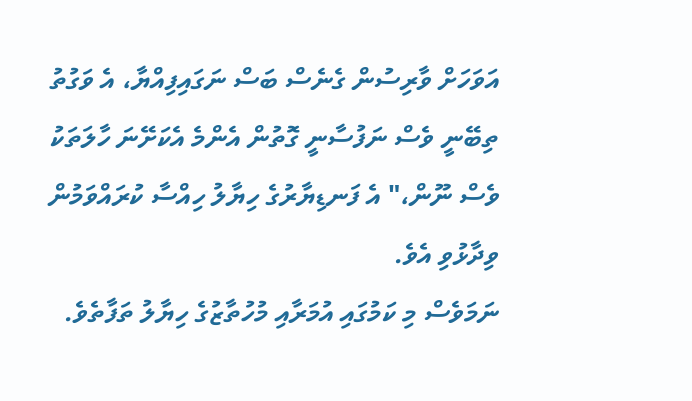އަވަހަށް ވާރިސުން ގެނެސް ބަސް ނަގައިފިއްޔާ، އެ ވަގުތު ތިބޭނީ ވެސް ނަފުސާނީ ގޮތުން އެންމެ އެކަށޭނަ ހާލަތަކު ވެސް ނޫން،" އެ ފަނޑިޔާރުގެ ހިޔާލު ހިއްސާ ކުރައްވަމުން ވިދާޅުވި އެވެ.
ނަމަވެސް މި ކަމުގައި އުމަރާއި މުހުތާޒުގެ ހިޔާލު ތަފާތެވެ.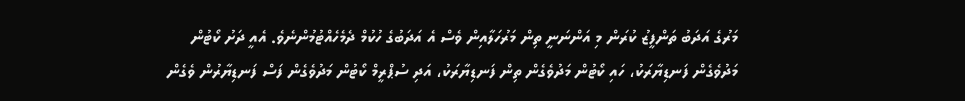މަރުގެ އަދަބު ތަންފީޒު ކުރަން މި އަންނަނީ ތިން މަރުހަލާއިން ވެސް އެ އަދަބުގެ ހުކުމް ދެމެހެއްޓުމުންނެވެ. އެއީ ދަށު ކޯޓުން މަދުވެގެން ފަނޑިޔާރަކު، ހައި ކޯޓުން މަދުވެގެން ތިން ފަނޑިޔާރަކު، އަދި ސުޕްރީމް ކޯޓުން މަދުވެގެން ފަސް ފަނޑިޔާރުން ވެގެން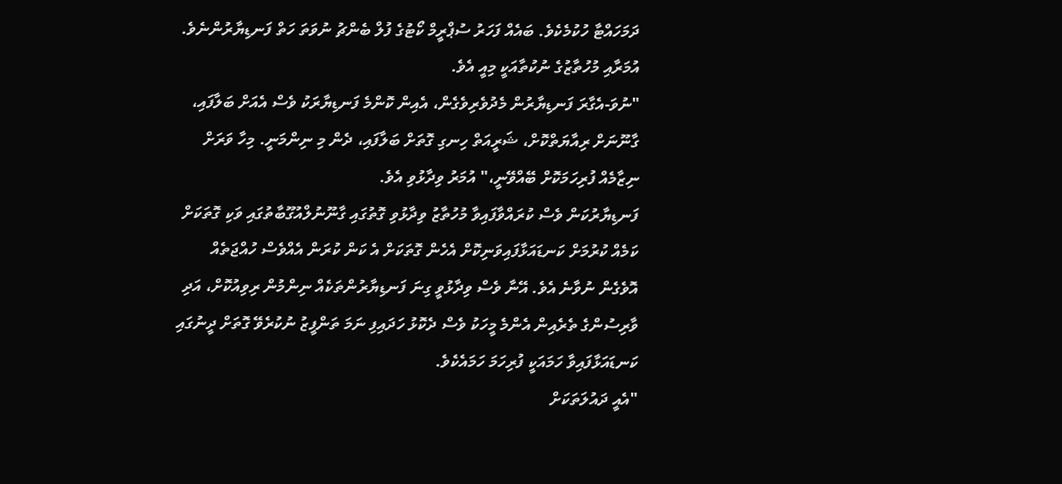ދަމަހައްޓާ ހުކުމެކެވެ. ބައެއް ފަހަރު ސުޕްރީމް ކޯޓުގެ ފުލް ބެންޗު ނުވަތަ ހަތް ފަނޑިޔާރުންނެވެ. އުމަރާއި މުހުތާޒުގެ ނުކުތާއަކީ މިއީ އެވެ.
"ނުވަ-އެގާރަ ފަނޑިޔާރުން މެދުވެރިވެގެން، އެއިން ކޮންމެ ފަނޑިޔާރަކު ވެސް އެއަށް ބަލާފައި، ގާނޫނަށް ރިއާޔަތްކޮށް، ޝަރީއަތް ހިނގި ގޮތަށް ބަލާފައި، ދެން މި ނިންމަނީ. މިހާ ވަރަށް ނިޒާމެއް ފުރިހަމަކޮށް ބޭއްވޭނީ،" އުމަރު ވިދާޅުވި އެވެ.
ފަނޑިޔާރުކަން ވެސް ކުރައްވާފައިވާ މުހުތާޒު ވިދާޅުވި ގޮތުގައި ގާނޫނުލްއުގޫބާތުގައި ވަކި ގޮތަކަށް ކަމެއް ކުރުމަށް ކަނޑައަޅާފައިވަނިކޮށް އެހެން ގޮތަކަށް އެ ކަން ކުރަން އެއްވެސް ހުއްޖަތެއް އޮވެގެން ނުވާނެ އެވެ. އޭނާ ވެސް ވިދާޅުވީ ގިނަ ފަނޑިޔާރުންތަކެއް ނިންމުން ރިވިއުކޮށް، އަދި ވާރިސުންގެ ތެރެއިން އެންމެ މީހަކު ވެސް ދެކޮޅު ހަދައިފި ނަމަ ތަންފީޒު ނުކުރެވޭ ގޮތަށް ދީނުގައި ކަނޑައަޅާފައިވާ ހަމައަކީ ފުރިހަމަ ހަމައެކެވެ.
"އެއީ ދައުލަތަކަށް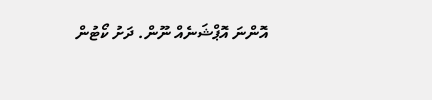އޮންނަ އޮޕްޝަނެއް ނޫން. ދަށު ކޯޓުން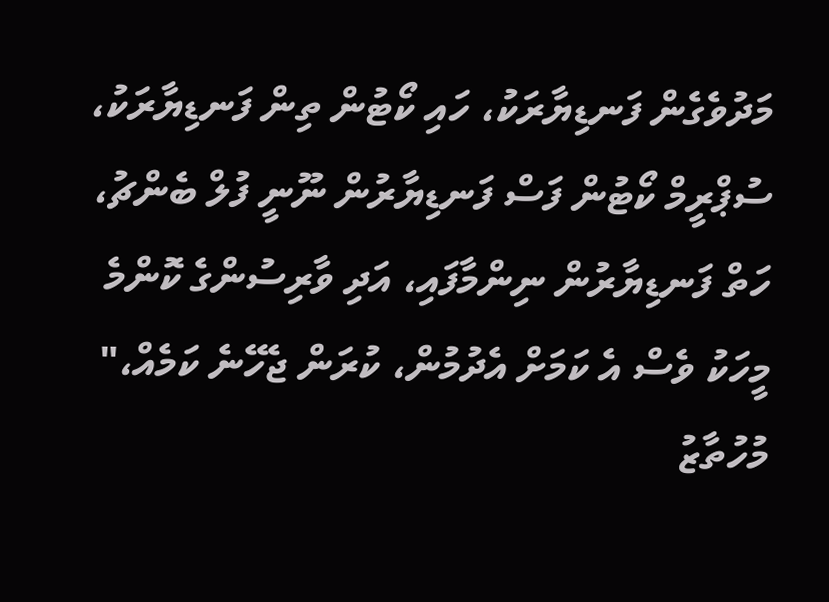މަދުވެގެން ފަނޑިޔާރަކު، ހައި ކޯޓުން ތިން ފަނޑިޔާރަކު، ސުޕްރީމް ކޯޓުން ފަސް ފަނޑިޔާރުން ނޫނީ ފުލް ބެންޗު، ހަތް ފަނޑިޔާރުން ނިންމާފައި، އަދި ވާރިސުންގެ ކޮންމެ މީހަކު ވެސް އެ ކަމަށް އެދުމުން، ކުރަން ޖެހޭނެ ކަމެއް،" މުހުތާޒު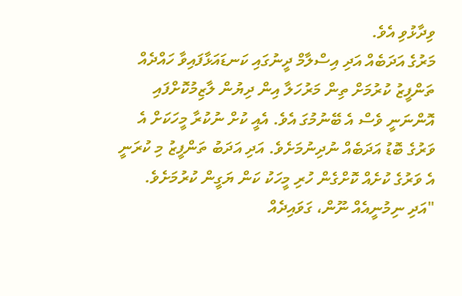ވިދާޅުވި އެވެ.
މަރުގެ އަދަބެއް އަދި އިސްލާމް ދީނުގައި ކަނޑައަޅާފައިވާ ހައްދެއް ތަންފީޒު ކުރުމަށް ތިން މަރުހަލާ އިން ދިޔުން ލާޒިމުކޮށްފައި އޮންނަނީ ވެސް އެ ބޭނުމުގަ އެވެ. އެއީ ކުށް ނުކުރާ މީހަކަށް އެ ވަރުގެ ބޮޑު އަދަބެއް ނުދިނުމަށެވެ. އަދި އަދަބު ތަންފީޒު މި ކުރަނީ އެ ވަރުގެ ކުށެއް ކޮށްގެން ހުރި މީހަކު ކަން ޔަގީން ކުރުމަށެވެ.
"އަދި ނިމުނީއެއް ނޫން، ގަވައިދެއް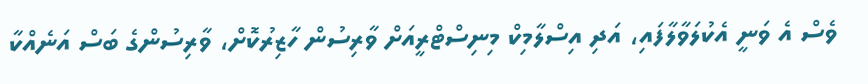ވެސް އެ ވަނީ އެކުލަވާލާފައި، އަދި އިސްލާމިކް މިނިސްޓްރީއަށް ވާރިސުން ހާޒިރުކޮށް، ވާރިސުންގެ ބަސް އަނެއްކާ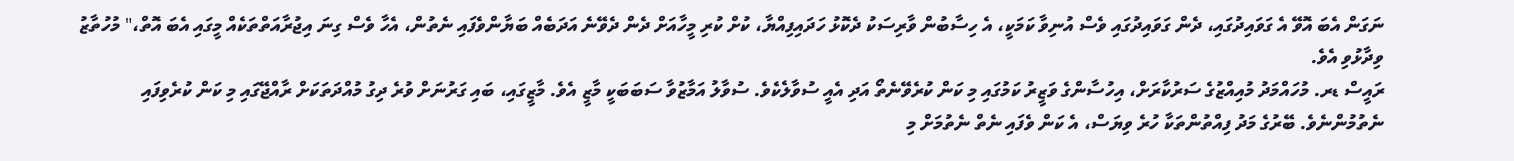ނަގަން އެބަ އޮވޭ އެ ގަވައިދުގައި، ދެން ގަވައިދުގައި ވެސް އުނިވާ ކަމަކީ، އެ ހިސާބުން ވާރިސަކު ދެކޮޅު ހަދައިފިއްޔާ، ކުށް ކުރި މީހާއަށް ދެން ދެވޭނެ އަދަބެއް ބަޔާންވެފައި ނެތުން، އެހާ ވެސް ގިނަ އިޖުރާއަތްތަކެއް މީގައި އެބަ އޮތް،" މުހުތާޒު ވިދާޅުވި އެވެ.
ރައީސް ޑރ. މުހައްމަދު މުއިއްޒުގެ ސަރުކާރަށް، އިހުސާންގެ ވަޒީރު ކަމުގައި މި ކަން ކުރެވޭނެތޯ އަދި އެއީ ސުވާލެކެވެ. ސުވާލު އަމާޒުވާ ސަބަބަކީ މާޒީ އެވެ. މާޒީގައި، ބައި ގަރުނަށް ވުރެ ދިގު މުއްދަތަކަށް ރާއްޖޭގައި މި ކަން ކުރެވިފައި ނެތުމުންނެވެ. ބޭރުގެ މަދު ފިއްތުންތަކާ ހުރެ ވިޔަސް، އެ ކަން ވެފައި ނެތް ނެތުމަށް މި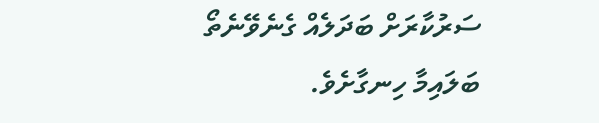ސަރުކާރަށް ބަދަލެއް ގެނެވޭނެތޯ ބަލައިމާ ހިނގާށެވެ.